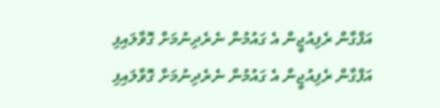އަފްގާން ރެފިއުޖީން އެ ގައުމުން ނެރެދިނުމަށް ގޮވާލައިފި
އަފްގާން ރެފިއުޖީން އެ ގައުމުން ނެރެދިނުމަށް ގޮވާލައިފި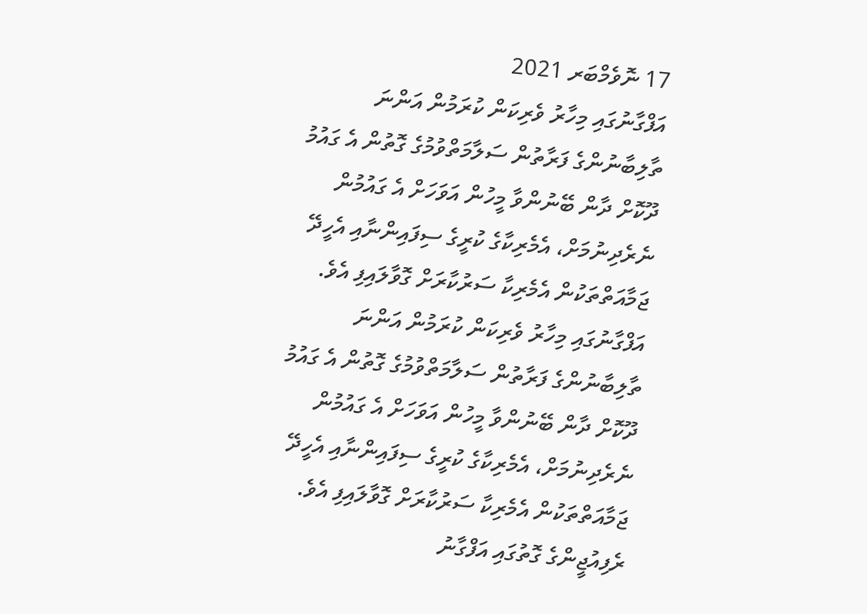17 ނޮވެމްބަރ 2021
އަފްގާނުގައި މިހާރު ވެރިކަން ކުރަމުން އަންނަ ތާލިބާނުންގެ ފަރާތުން ސަލާމަތްވުމުގެ ގޮތުން އެ ގައުމު ދޫކޮށް ދާން ބޭނުންވާ މީހުން އަވަހަށް އެ ގައުމުން ނެރެދިނުމަށް، އެމެރިކާގެ ކުރީގެ ސިފައިންނާއި އެހީދޭ ޖަމާއަތްތަކުން އެމެރިކާ ސަރުކާރަށް ގޮވާލައިފި އެވެ.
އަފްގާނުގައި މިހާރު ވެރިކަން ކުރަމުން އަންނަ ތާލިބާނުންގެ ފަރާތުން ސަލާމަތްވުމުގެ ގޮތުން އެ ގައުމު ދޫކޮށް ދާން ބޭނުންވާ މީހުން އަވަހަށް އެ ގައުމުން ނެރެދިނުމަށް، އެމެރިކާގެ ކުރީގެ ސިފައިންނާއި އެހީދޭ ޖަމާއަތްތަކުން އެމެރިކާ ސަރުކާރަށް ގޮވާލައިފި އެވެ.
ރެފިއުޖީންގެ ގޮތުގައި އަފްގާނު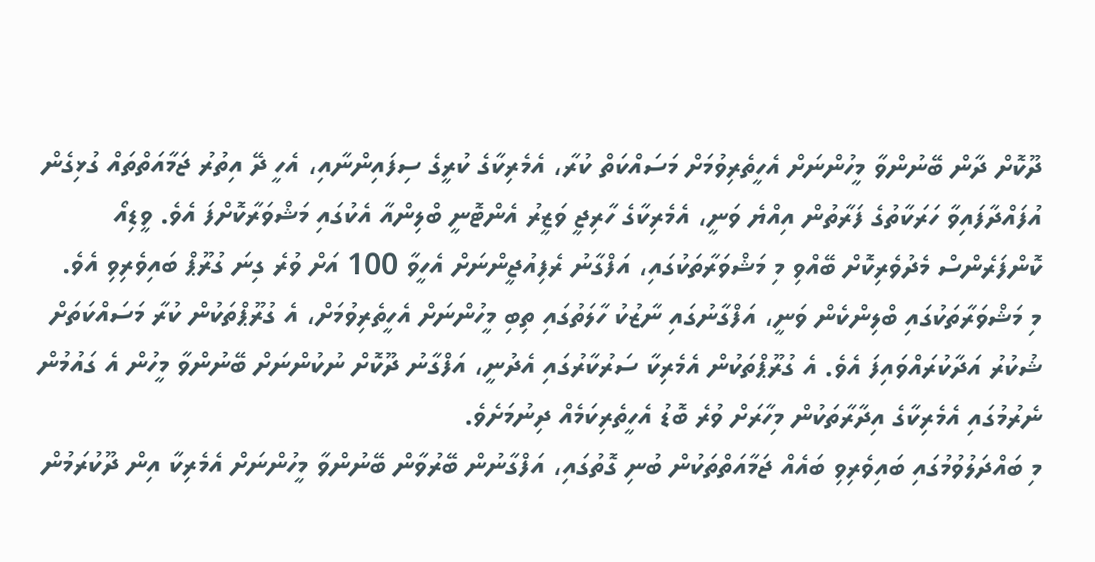ދޫކޮށް ދާން ބޭނުންވާ މީހުންނަށް އެހީތެރިވުމަށް މަސައްކަތް ކުރާ، އެމެރިކާގެ ކުރީގެ ސިފައިންނާއި، އެހީ ދޭ އިތުރު ޖަމާއަތްތައް ގުޅިގެން އުފައްދާފައިވާ ހަރަކާތުގެ ފަރާތުން އިއްޔެ ވަނީ، އެމެރިކާގެ ހާރިޖީ ވަޒީރު އެންޓޮނީ ބްލިންއާ އެކުގައި މަޝްވަރާކޮށްފަ އެވެ. ވީޑިއޯ ކޮންފަރެންސް މެދުވެރިކޮށް ބޭއްވި މި މަޝްވަރާތަކުގައި، އަފްގާނު ރެފިއުޖީންނަށް އެހީވާ 100 އަށް ވުރެ ގިނަ ގުރޫޕް ބައިވެރިވި އެވެ.
މި މަޝްވަރާތަކުގައި ބްލިންކެން ވަނީ، އަފްގާނުގައި ނާޒުކު ހާލަތުގައި ތިބި މީހުންނަށް އެހީތެރިވުމަށް، އެ ގުރޫޕްތަކުން ކުރާ މަސައްކަތަށް ޝުކުރު އަދާކުރައްވައިފަ އެވެ. އެ ގުރޫޕްތަކުން އެމެރިކާ ސަރުކާރުގައި އެދުނީ، އަފްގާނު ދޫކޮށް ނުކުންނަށް ބޭނުންވާ މީހުން އެ ގައުމުން ނެރުމުގައި އެމެރިކާގެ އިދާރާތަކުން މިހާރަށް ވުރެ ބޮޑު އެހީތެރިކަމެއް ދިނުމަށެވެ.
މި ބައްދަލުވުމުގައި ބައިވެރިވި ބައެއް ޖަމާއަތްތަކުން ބުނި ގޮތުގައި، އަފްގާނުން ބޭރުވާން ބޭނުންވާ މީހުންނަށް އެމެރިކާ އިން ދޫކުރަމުން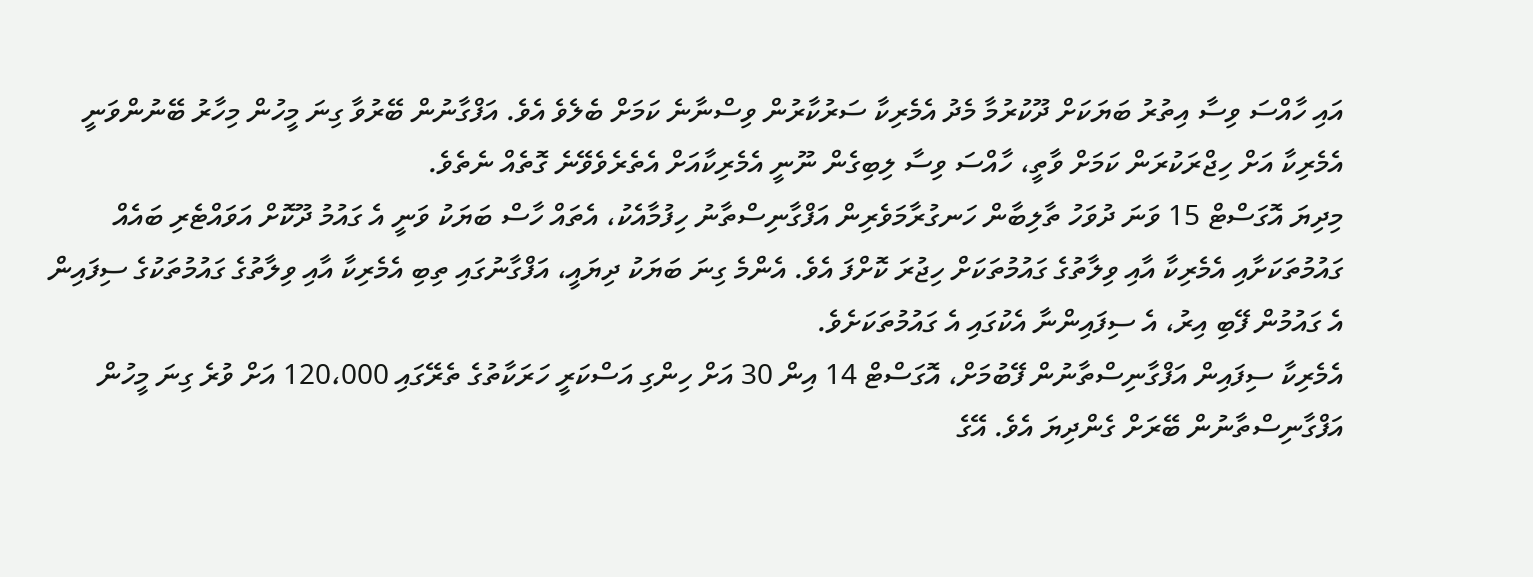އައި ހާއްސަ ވިސާ އިތުރު ބަޔަކަށް ދޫކުރުމާ މެދު އެމެރިކާ ސަރުކާރުން ވިސްނާނެ ކަމަށް ބެލެވެ އެވެ. އަފްގާނުން ބޭރުވާ ގިނަ މީހުން މިހާރު ބޭނުންވަނީ އެމެރިކާ އަށް ހިޖްރަކުރަން ކަމަށް ވާތީ، ހާއްސަ ވިސާ ލިބިގެން ނޫނީ އެމެރިކާއަށް އެތެރެވެވޭނެ ގޮތެއް ނެތެވެ.
މިދިޔަ އޮގަސްޓް 15 ވަނަ ދުވަހު ތާލިބާން ހަނގުރާމަވެރިން އަފްގާނިސްތާނު ހިފުމާއެކު، އެތައް ހާސް ބަޔަކު ވަނީ އެ ގައުމު ދޫކޮށް އަވައްޓެރި ބައެއް ގައުމުތަކަށާއި އެމެރިކާ އާއި ވިލާތުގެ ގައުމުތަކަށް ހިޖުރަ ކޮށްފަ އެވެ. އެންމެ ގިނަ ބަޔަކު ދިޔައީ، އަފްގާނުގައި ތިބި އެމެރިކާ އާއި ވިލާތުގެ ގައުމުތަކުގެ ސިފައިން އެ ގައުމުން ފޭބި އިރު، އެ ސިފައިންނާ އެކުގައި އެ ގައުމުތަކަށެވެ.
އެމެރިކާ ސިފައިން އަފްގާނިސްތާނުން ފޭބުމަށް، އޮގަސްޓް 14 އިން 30 އަށް ހިންގި އަސްކަރީ ހަރަކާތުގެ ތެރޭގައި 120،000 އަށް ވުރެ ގިނަ މީހުން އަފްގާނިސްތާނުން ބޭރަށް ގެންދިޔަ އެވެ. އޭގެ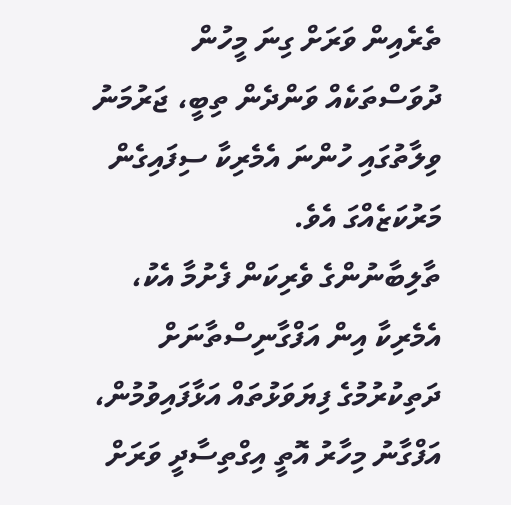ތެރެއިން ވަރަށް ގިނަ މީހުން ދުވަސްތަކެއް ވަންދެން ތިބީ، ޖަރުމަނު ވިލާތުގައި ހުންނަ އެމެރިކާ ސިފައިގެން މަރުކަޒެއްގަ އެވެ.
ތާލިބާނުންގެ ވެރިކަން ފެށުމާ އެކު، އެމެރިކާ އިން އަފްގާނިސްތާނަށް ދަތިކުރުމުގެ ފިޔަވަޅުތައް އަޅާފައިވުމުން، އަފްގާނު މިހާރު އޮތީ އިގްތިސާދީ ވަރަށް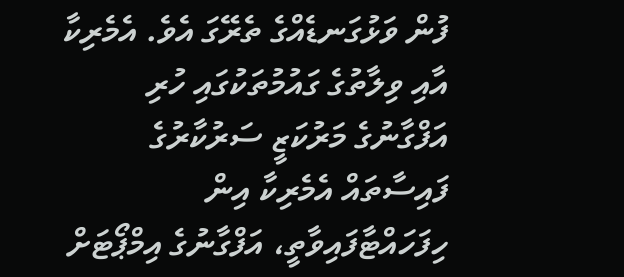ފުން ވަޅުގަނޑެއްގެ ތެރޭގަ އެވެ. އެމެރިކާ އާއި ވިލާތުގެ ގައުމުތަކުގައި ހުރި އަފްގާނުގެ މަރުކަޒީ ސަރުކާރުގެ ފައިސާތައް އެމެރިކާ އިން ހިފަހައްޓާފައިވާތީ، އަފްގާނުގެ އިމްޕޯޓަށް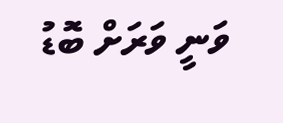ވަނީ ވަރަށް ބޮޑު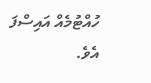ހުއްޓުމެއް އައިސްފަ އެވެ.